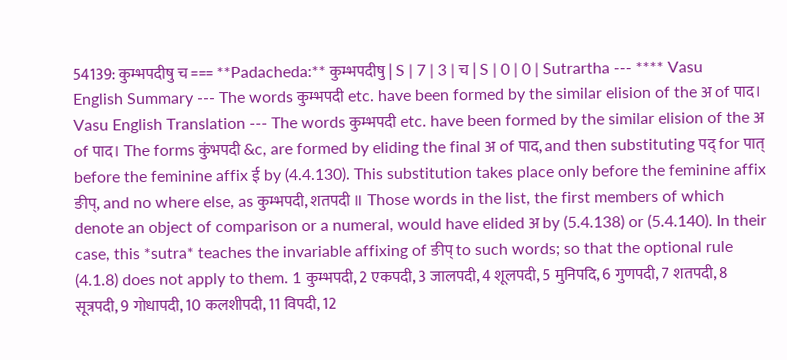54139: कुम्भपदीषु च === **Padacheda:** कुम्भपदीषु | S | 7 | 3 | च | S | 0 | 0 | Sutrartha --- **** Vasu English Summary --- The words कुम्भपदी etc. have been formed by the similar elision of the अ of पाद। Vasu English Translation --- The words कुम्भपदी etc. have been formed by the similar elision of the अ of पाद। The forms कुंभपदी &c, are formed by eliding the final अ of पाद, and then substituting पद् for पात् before the feminine affix ई by (4.4.130). This substitution takes place only before the feminine affix ङीप्, and no where else, as कुम्भपदी, शतपदी ॥ Those words in the list, the first members of which denote an object of comparison or a numeral, would have elided अ by (5.4.138) or (5.4.140). In their case, this *sutra* teaches the invariable affixing of ङीप् to such words; so that the optional rule (4.1.8) does not apply to them. 1 कुम्भपदी, 2 एकपदी, 3 जालपदी, 4 शूलपदी, 5 मुनिपदि, 6 गुणपदी, 7 शतपदी, 8 सूत्रपदी, 9 गोधापदी, 10 कलशीपदी, 11 विपदी, 12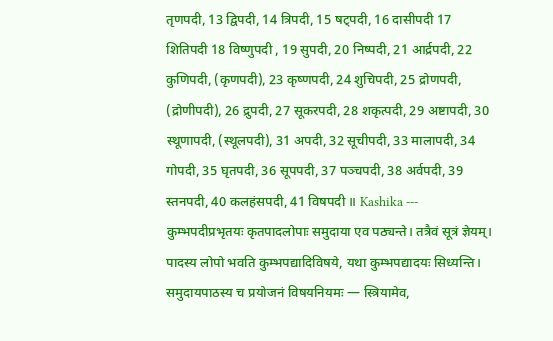तृणपदी, 13 द्विपदी, 14 त्रिपदी, 15 षट्पदी, 16 दासीपदी 17 शितिपदी 18 विष्णुपदी , 19 सुपदी, 20 निष्पदी, 21 आर्द्रपदी, 22 कुणिपदी, (कृणपदी), 23 कृष्णपदी, 24 शुचिपदी, 25 द्रोणपदी, (द्रोणीपदी), 26 द्रुपदी, 27 सूकरपदी, 28 शकृत्पदी, 29 अष्टापदी, 30 स्थूणापदी, (स्थूलपदी), 31 अपदी, 32 सूचीपदी, 33 मालापदी, 34 गोपदी, 35 घृतपदी, 36 सूपपदी, 37 पञ्चपदी, 38 अर्वपदी, 39 स्तनपदी, 40 कलहंसपदी, 41 विषपदी ॥ Kashika --- कुम्भपदीप्रभृतयः कृतपादलोपाः समुदाया एव पठ्यन्ते। तत्रैवं सूत्रं ज्ञेयम्। पादस्य लोपो भवति कुम्भपद्यादिविषये, यथा कुम्भपद्यादयः सिध्यन्ति। समुदायपाठस्य च प्रयोजनं विषयनियमः — स्त्रियामेव,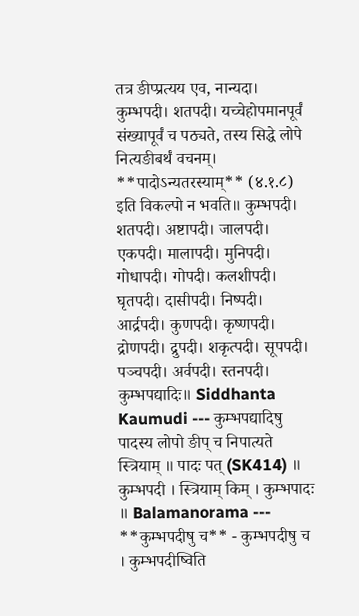तत्र ङीप्प्रत्यय एव, नान्यदा। कुम्भपदी। शतपदी। यच्चेहोपमानपूर्वं संख्यापूर्वं च पठ्यते, तस्य सिद्धे लोपे नित्यङीबर्थं वचनम्। **पादोऽन्यतरस्याम्** (४.१.८) इति विकल्पो न भवति॥ कुम्भपदी। शतपदी। अष्टापदी। जालपदी। एकपदी। मालापदी। मुनिपदी। गोधापदी। गोपदी। कलशीपदी। घृतपदी। दासीपदी। निष्पदी। आर्द्रपदी। कुणपदी। कृष्णपदी। द्रोणपदी। द्रुपदी। शकृत्पदी। सूपपदी। पञ्चपदी। अर्वपदी। स्तनपदी। कुम्भपद्यादिः॥ Siddhanta Kaumudi --- कुम्भपद्यादिषु पादस्य लोपो ङीप् च निपात्यते स्त्रियाम् ॥ पादः पत् (SK414) ॥ कुम्भपदी । स्त्रियाम् किम् । कुम्भपादः ॥ Balamanorama --- **कुम्भपदीषु च** - कुम्भपदीषु च । कुम्भपदीष्विति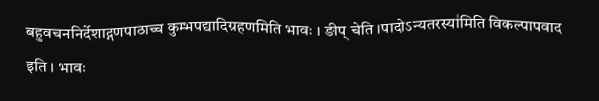बहुवचननिर्देशाद्गणपाठाच्च कुम्भपद्यादिग्रहणमिति भावः । ङीप् चेति ।पादोऽन्यतरस्या॑मिति विकल्पापवाद इति । भावः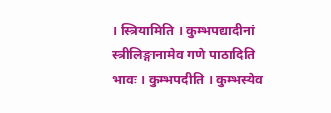। स्त्रियामिति । कुम्भपद्यादीनां स्त्रीलिङ्गानामेव गणे पाठादिति भावः । कुम्भपदीति । कुम्भस्येव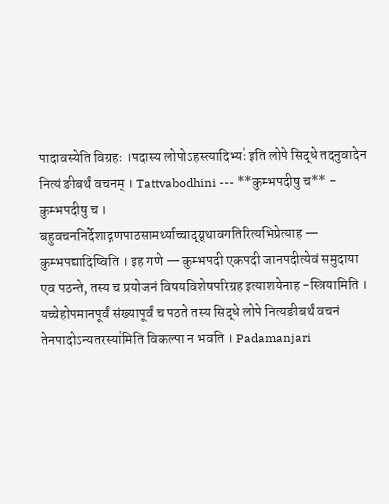पादावस्येति विग्रहः ।पदास्य लोपोऽहस्त्यादिभ्यः॑ इति लोपे सिद्धे तदनुवादेन नित्यं ङीबर्थं वचनम् । Tattvabodhini --- **कुम्भपदीषु च** - कुम्भपदीषु च । बहुवचननिर्देशाद्गणपाठसामर्थ्याच्चाद्य्र्थावगतिरित्यभिप्रेत्याह — कुम्भपद्यादिष्विति । इह गणे — कुम्भपदी एकपदी जानपदीत्येवं समुदाया एव पठन्ते, तस्य च प्रयोजनं विषयविशेषपरिग्रह इत्याशयेनाह -स्त्रियामिति । यच्चेहोपमानपूर्वं संख्यापूर्वं च पठते तस्य सिद्धे लोपे नित्यङीबर्थं वचनं तेनपादोऽन्यतरस्या॑मिति विकल्पा न भवति । Padamanjari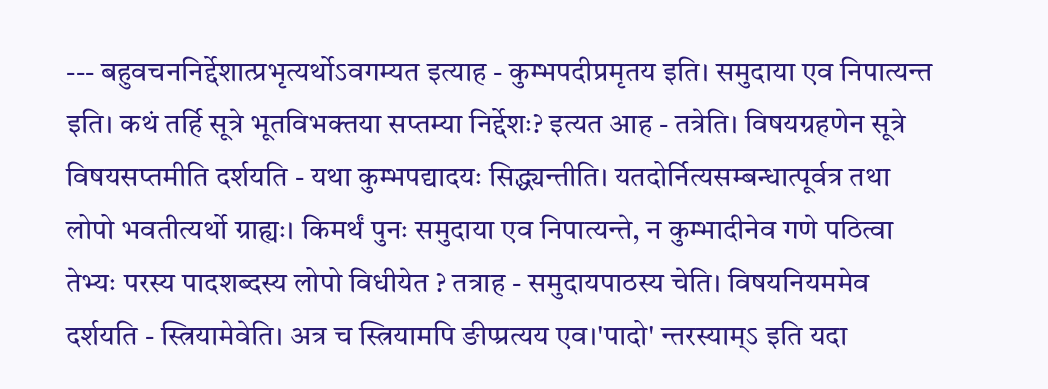--- बहुवचननिर्द्देशात्प्रभृत्यर्थोऽवगम्यत इत्याह - कुम्भपदीप्रमृतय इति। समुदाया एव निपात्यन्त इति। कथं तर्हि सूत्रे भूतविभक्तया सप्तम्या निर्द्देशः? इत्यत आह - तत्रेति। विषयग्रहणेन सूत्रे विषयसप्तमीति दर्शयति - यथा कुम्भपद्यादयः सिद्ध्यन्तीति। यतदोर्नित्यसम्बन्धात्पूर्वत्र तथा लोपो भवतीत्यर्थो ग्राह्यः। किमर्थं पुनः समुदाया एव निपात्यन्ते, न कुम्भादीनेव गणे पठित्वा तेभ्यः परस्य पादशब्दस्य लोपो विधीयेत ? तत्राह - समुदायपाठस्य चेति। विषयनियममेव दर्शयति - स्त्रियामेवेति। अत्र च स्त्रियामपि ङीप्प्रत्यय एव।'पादो' न्तरस्याम्ऽ इति यदा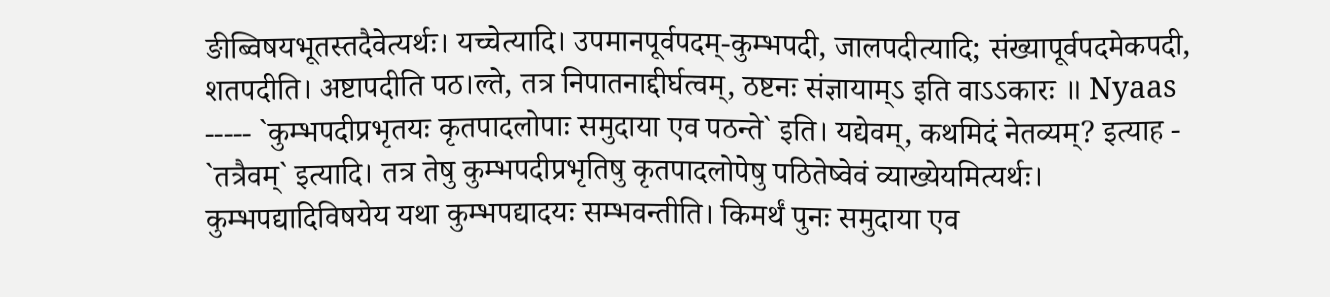ङीब्विषयभूतस्तदैवेत्यर्थः। यच्चेत्यादि। उपमानपूर्वपदम्-कुम्भपदी, जालपदीत्यादि; संख्यापूर्वपदमेकपदी, शतपदीति। अष्टापदीति पठ।ल्ते, तत्र निपातनाद्दीर्घत्वम्, ठष्टनः संज्ञायाम्ऽ इति वाऽऽकारः ॥ Nyaas ----- `कुम्भपदीप्रभृतयः कृतपादलोपाः समुदाया एव पठन्ते` इति। यद्येवम्, कथमिदं नेतव्यम्? इत्याह - `तत्रैवम्` इत्यादि। तत्र तेषु कुम्भपदीप्रभृतिषु कृतपादलोपेषु पठितेष्वेवं व्याख्येयमित्यर्थः। कुम्भपद्यादिविषयेय यथा कुम्भपद्यादयः सम्भवन्तीति। किमर्थं पुनः समुदाया एव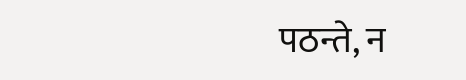पठन्ते, न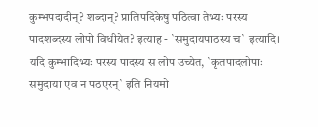कुम्भपदादीन्? शब्दान्? प्रातिपदिकेषु पठित्वा तेभ्यः परस्य पादशब्दस्य लोपो विधीयेत? इत्याह - `समुदायपाठस्य च` इत्यादि। यदि कुम्भादिभ्यः परस्य पादस्य स लोप उच्येत, `कृतपादलोपाः समुदाया एव न पठएरन्` इति नियमो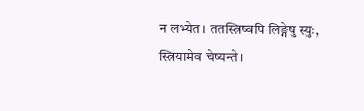न लभ्येत। ततस्त्रिष्वपि लिङ्गेषु स्युः, स्त्रियामेव चेष्यन्ते।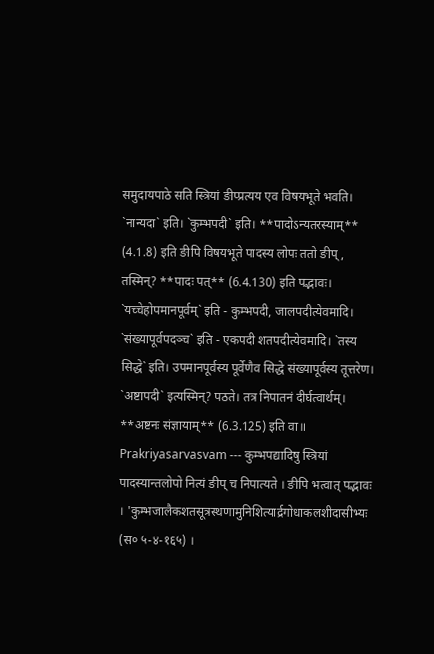समुदायपाठे सति स्त्रियां ङीप्प्रत्यय एव विषयभूते भवति। `नान्यदा` इति। `कुम्भपदी` इति। **पादोऽन्यतरस्याम्** (4.1.8) इति ङीपि विषयभूते पादस्य लोपः ततो ङीप्, तस्मिन्? **पादः पत्** (6.4.130) इति पद्भावः। `यच्चेहोपमानपूर्वम्` इति - कुम्भपदी, जालपदीत्येवमादि। `संख्यापूर्वपदञ्च` इति - एकपदी शतपदीत्येवमादि। `तस्य सिद्धे` इति। उपमानपूर्वस्य पूर्वेणैव सिद्धे संख्यापूर्वस्य तूत्तरेण। `अष्टापदी` इत्यस्मिन्? पठते। तत्र निपातनं दीर्घत्वार्थम्। **अष्टनः संज्ञायाम्** (6.3.125) इति वा॥ Prakriyasarvasvam --- कुम्भपद्यादिषु स्त्रियां पादस्यान्तलोपो नित्यं ङीप् च निपात्यते । ङीपि भत्वात् पद्भावः । 'कुम्भजालैकशतसूत्रस्थणामुनिशित्यार्द्रगोधाकलशीदासीभ्यः (स० ५-४-१६५) ।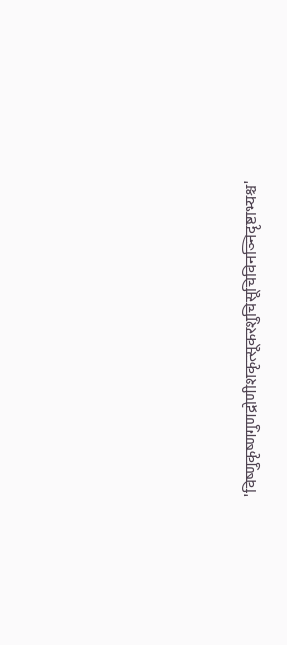'विष्णुकृष्णगुणद्रोणीशकृत्सूकरशुचिसूचिविनञ्निदृष्टाभ्यश्च'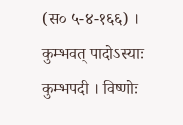(स० ५-४-१६६) । कुम्भवत् पादोऽस्याः कुम्भपदी । विष्णोः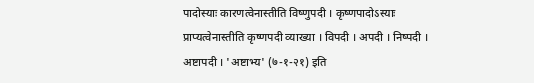पादोस्याः कारणत्वेनास्तीति विष्णुपदी । कृष्णपादोऽस्याः प्राप्यत्वेनास्तीति कृष्णपदी व्याख्या । विपदी । अपदी । निष्पदी । अष्टापदी । 'अष्टाभ्य' (७-१-२१) इति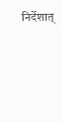निर्देशात्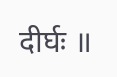दीर्घः ॥